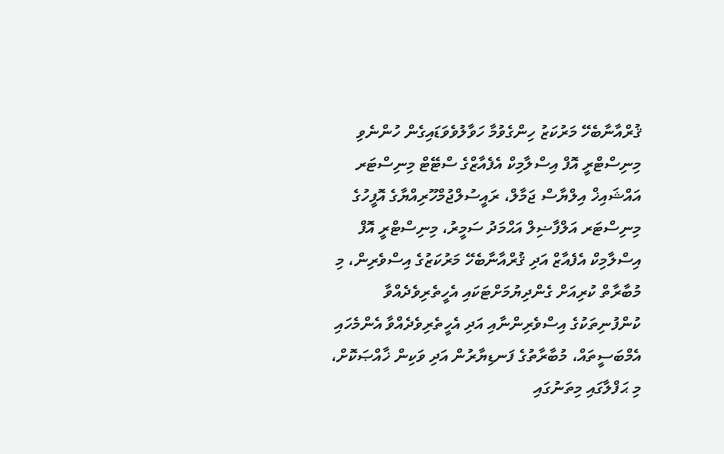ޤުރްއާނާބެހޭ މަރުކަޒު ހިންގެވުމާ ހަވާލުވެވަޑައިގެން ހުންނެވި މިނިސްޓްރީ އޮފް އިސްލާމިކް އެފެއާޒްގެ ސްޓޭޓް މިނިސްޓަރ އައްޝައިޚް އިލްޔާސް ޖަމާލް، ރައީސުލްޖުމްހޫރިއްޔާގެ އޮފީހުގެ މިނިސްޓަރ އަލްފާޟިލް އަޙްމަދު ސަމީރު، މިނިސްޓްރީ އޮފް އިސްލާމިކް އެފެއާޒް އަދި ޤުރްއާނާބެހޭ މަރުކަޒުގެ އިސްވެރިން، މި މުބާރާތް ކުރިއަށް ގެންދިޔުމަށްޓަކައި އެހީތެރިވެދެއްވާ ކުންފުނިތަކުގެ އިސްވެރިންނާއި އަދި އެހީތެރިވެދެއްވާ އެންމެހައި އެމްބަސީތައް، މުބާރާތުގެ ފަނޑިޔާރުން އަދި ވަކިން ޚާއްޞަކޮށް، މި ޙަފްލާގައި މިތަނުގައި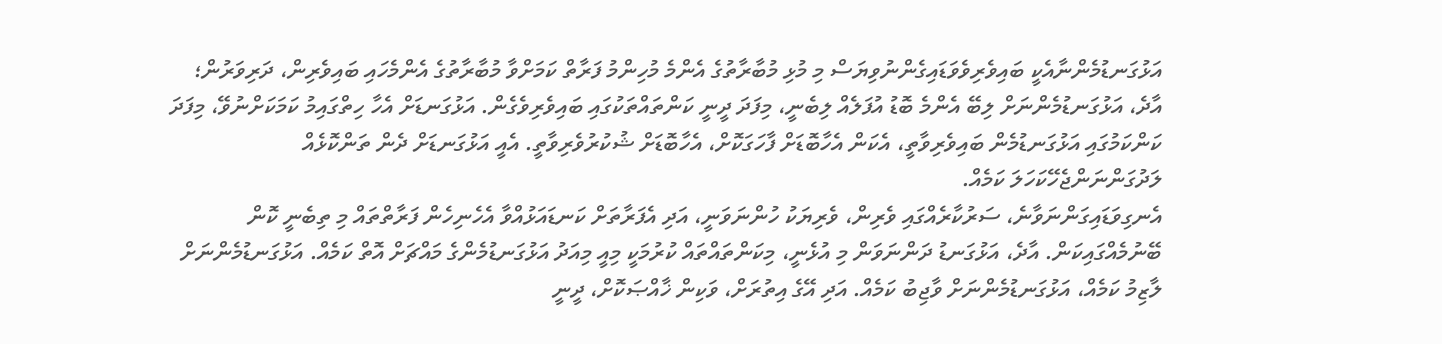އަޅުގަނޑުމެންނާއެކީ ބައިވެރިވެވަޑައިގެންނުވިޔަސް މި މުޅި މުބާރާތުގެ އެންމެ މުހިންމު ފަރާތް ކަމަށްވާ މުބާރާތުގެ އެންމެހައި ބައިވެރިން، ދަރިވަރުން؛
އާދެ، އަޅުގަނޑުމެންނަށް ލިބޭ އެންމެ ބޮޑު އުފަލެއް ލިބެނީ، މިފަދަ ދީނީ ކަންތައްތަކުގައި ބައިވެރިވެގެން. އަޅުގަނޑަށް އެހާ ހިތްގައިމު ކަމަކަށްނުވޭ، މިފަދަ ކަންކަމުގައި އަޅުގަނޑުމެން ބައިވެރިވާތީ، އެކަން އެހާބޮޑަށް ފާހަގަކޮށް، އެހާބޮޑަށް ޝުކުރުވެރިވާތީ. އެއީ އަޅުގަނޑަށް ދެން ތަންކޮޅެއް ލަދުގަންނަންޖެހޭކަހަލަ ކަމެއް.
އެނގިވަޑައިގަންނަވާނެ، ސަރުކާރެއްގައި ވެރިން، ވެރިޔަކު ހުންނަވަނީ، އަދި އެފަރާތަށް ކަނޑައަޅުއްވާ އެހެނިހެން ފަރާތްތައް މި ތިބެނީ ކޮން ބޭނުމެއްގައިކަން. އާދެ، އަޅުގަނޑު ދަންނަވަން މި އުޅެނީ، މިކަންތައްތައް ކުރުމަކީ މިއީ މިއަދު އަޅުގަނޑުމެންގެ މައްޗަށް އޮތް ކަމެއް. އަޅުގަނޑުމެންނަށް ލާޒިމު ކަމެއް، އަޅުގަނޑުމެންނަށް ވާޖިބު ކަމެއް. އަދި އޭގެ އިތުރަށް، ވަކިން ޚާއްޞަކޮށް، ދީނީ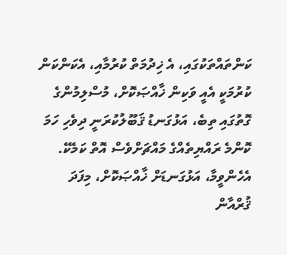ކަންތައްތަކުގައި، އެ ޚިދުމަތް ކުރުމާއި، އެކަންކަން ކުރުމަކީ އެއީ ވަކިން ޚާއްޞަކޮށް، މުސްލިމުންގެ ގޮތުގައި ތިބެ، އަޅުގަނޑު ޤަބޫލުކުރަނީ ދިވެހި ހަމަ ކޮންމެ ރައްޔިތެއްގެ މައްޗަށްވެސް އޮތް ކަމެކޭ. އެހެންވީމާ، އަޅުގަނޑަށް ޚާއްޞަކޮށް، މިފަދަ ޤުރްއާން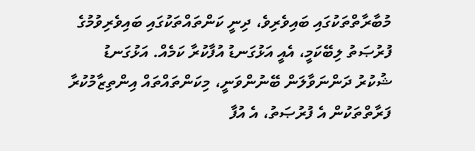މުބާރާތްތަކުގައި ބައިވެރިވެ، ދިނީ ކަންތައްތަކުގައި ބައިވެރިވުމުގެ ފުރުޞަތު ލިބޭކަމީ، އެއީ އަޅުގަނޑު އުފާކުރާ ކަމެއް. އަޅުގަނޑު ޝުކުރު ދަންނަވާލަން ބޭނުންވަނީ، މިކަންތައްތައް އިންތިޒާމުކުރާ ފަރާތްތަކުން އެ ފުރުޞަތު، އެ އުފާ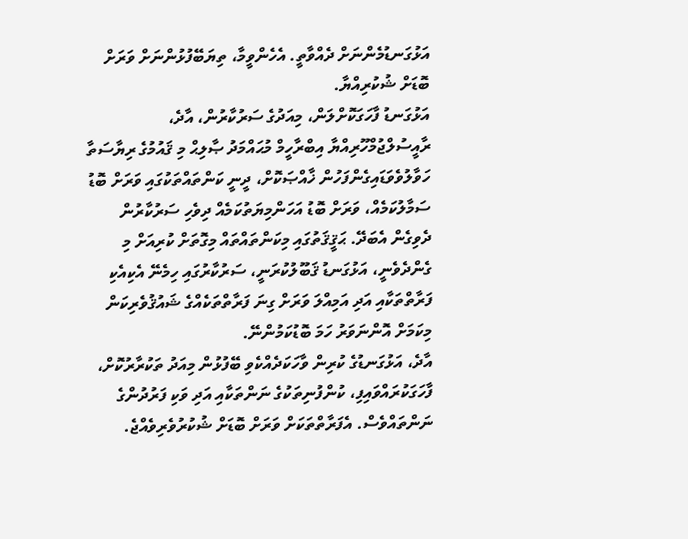އަޅުގަނޑުމެންނަށް ދެއްވާތީ. އެހެންވީމާ، ތިޔަބޭފުޅުންނަށް ވަރަށް ބޮޑަށް ޝުކުރިއްޔާ.
އަޅުގަނޑު ފާހަގަކޮށްލަން، މިއަދުގެ ސަރުކާރުން، އާދެ، ރާއީސުލްޖުމްހޫރިއްޔާ އިބްރާހީމް މުޙައްމަދު ޞާލިޙް މި ޤައުމުގެ ރިޔާސަތާ ހަވާލުވެވަޑައިގެންފަހުން ޚާއްޞަކޮށް، ދީނީ ކަންތައްތަކުގައި ވަރަށް ބޮޑު ސަމާލުކަމެއް، ވަރަށް ބޮޑު އަހަންމިޔަތުކަމެއް ދިވެހި ސަރުކާރުން ދެވިގެން އެބަދޭ. ޙަޤީޤަތުގައި މިކަންތައްތައް މިގޮތަށް ކުރިއަށް މި ގެންދެވެނީ، އަޅުގަނޑު ޤަބޫލުކުރަނީ، ސަރުކާރުގައި ހިމެނޭ އެކިއެކި ފަރާތްތަކާއި އަދި އަމިއްލަ ވަރަށް ގިނަ ފަރާތްތަކެއްގެ ޝައުޤުވެރިކަން މިކަމަށް އޮންނަވަރު ހަމަ ބޮޑުކަމުންނޭ.
އާދެ، އަޅުގަނޑުގެ ކުރިން ވާހަކަދެއްކެވި ބޭފުޅުން މިއަދު ތަކުރާރުކޮށް، ފާހަގަކުރައްވައިފި، ކުންފުނިތަކުގެ ނަންތަކާއި އަދި ވަކި ފަރުދުންގެ ނަންތައްވެސް. އެފަރާތްތަކަށް ވަރަށް ބޮޑަށް ޝުކުރުވެރިވެއްޖެ.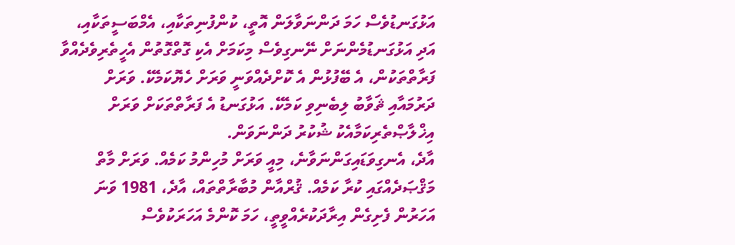އަޅުގަނޑުވެސް ހަމަ ދަންނަވާލަން އޮތީ، ކުންފުނިތަކާއި، އެމްބަސީތަކާއި، އަދި އަޅުގަނޑުމެންނަށް ނޭނގިވެސް މިކަމަށް އެކި ގޮތްގޮތުން އެހީތެރިވެދެއްވާ ފަރާތްތަކުން، އެ ބޭފުޅުން އެ ކޮށްދެއްވަނީ ވަރަށް ހެޔޮކަމެކޭ. ވަރަށް ދަރުމައާއި ޘަވާބު ލިބެނިވި ކަމެކޭ. އަޅުގަނޑު އެ ފަރާތްތަކަށް ވަރަށް އިޚްލާޞްތެރިކަމާއެކު ޝުކުރު ދަންނަވަން.
އާދެ، އެނގިވަޑައިގަންނަވާނެ، މިއީ ވަރަށް މުހިންމު ކަމެއް. ވަރަށް މާތް މަޤްޞަދެއްގައި ކުރާ ކަމެއް. ޤުރްއާން މުބާރާތްތައް، އާދެ، 1981 ވަނަ އަހަރުން ފެށިގެން އިރާދަކުރެއްވީތީ، ހަމަ ކޮންމެ އަހަރަކުވެސް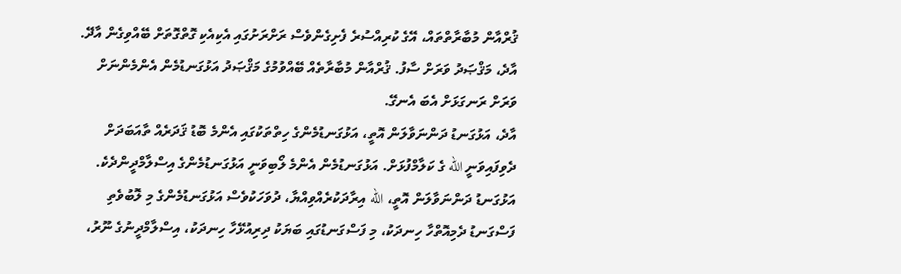ޤުރްއާން މުބާރާތްތައް، އޭގެ ކުރިއްސުރެ ފެށިގެންވެސް ރަށްރަށުގައި އެކިއެކި ގޮތްގޮތަށް ބޭއްވިގެން އާދޭ. އާދެ، މަޤްޞަދު ވަރަށް ސާފު. ޤުރްއާން މުބާރާތެއް ބޭއްވުމުގެ މަޤްޞަދު އަޅުގަނޑުމެން އެންމެންނަށް ވަރަށް ރަނގަޅަށް އެބަ އެނގޭ.
އާދެ، އަޅުގަނޑު ދަންނަވާލަން އޮތީ، އަޅުގަނޑުމެންގެ ހިތްތަކުގައި އެންމެ ބޮޑު ޤަދަރެއް ތާއަބަދަށް ދެވިފައިވަނީ الله ގެ ކަލާމްފުޅަށް. އަޅުގަނޑުމެން އެންމެ ލޯބިވަނީ އަޅުގަނޑުމެންގެ އިސްލާމްދީންދެކެ. އަޅުގަނޑު ދަންނަވާލަން އޮތީ، الله އިރާދަކުރެއްވިއްޔާ، ދުވަހަކުވެސް އަޅުގަނޑުމެންގެ މި ލޮބުވެތި ފަސްގަނޑު ދެމިއޮތްހާ ހިނދަކު، މި ފަސްގަނޑުގައި ބަޔަކު ދިރިއުޅޭހާ ހިނދަކު، އިސްލާމްދީނުގެ ނޫރު،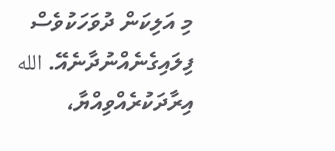މި އަލިކަން ދުވަހަކުވެސް ފިލައިގެނެއްނުދާނެއޭ. الله އިރާދަކުރެއްވިއްޔާ،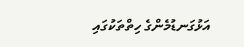އަޅުގަނޑުމެންގެ ހިތްތަކުގައި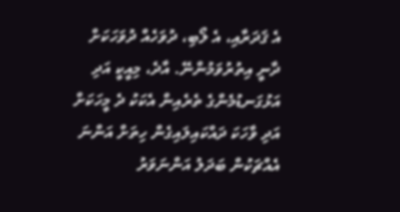އެ ޤަދަރާއި، އެ ލޯބި، ދުވަހެއް ދުވަހަކަށް ދާނީ އިތުރުވަމުންނޭ. އާދެ، މިއީކީ އަދި އަޅުގަނޑުމެންގެ ތެރެއިން އެކަކު ދެ މީހަކަށް އަދި ވާހަކަ ދައްކައިލައިގެން ހިތަށް އަންނަ އެއްޗަކުން ބަދަލު އަންނަވަރު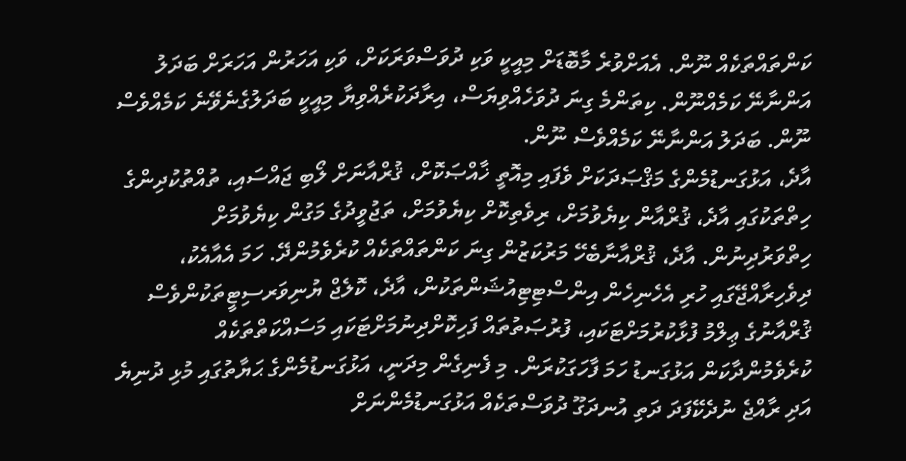ކަންތައްތަކެއް ނޫން. އެއަށްވުރެ މާބޮޑަށް މިއީކީ ވަކި ދުވަސްވަރަކަށް، ވަކި އަހަރުން އަހަރަށް ބަދަލު އަންނާނޭ ކަމެއްނޫން. ކިތަންމެ ގިނަ ދުވަހެއްވިޔަސް، އިރާދަކުރެއްވިޔާ މިއީކީ ބަދަލުގެނެވޭނެ ކަމެއްވެސް ނޫން. ބަދަލު އަންނާނޭ ކަމެއްވެސް ނޫން.
އާދެ، އަޅުގަނޑުމެންގެ މަޤްޞަދަކަށް ވެފައި މިއޮތީ ޚާއްޞަކޮށް، ޤުރްއާނަށް ލޯބި ޖައްސައި، ތުއްތުކުދިންގެ ހިތްތަކުގައި އާދެ، ޤުރްއާން ކިޔެވުމަށް، ރިވެތިކޮށް ކިޔެވުމަށް، ތަޖުވީދުގެ މަގުން ކިޔެވުމަށް ހިތްވަރުދިނުން. އާދެ، ޤުރްއާނާބެހޭ މަރުކަޒުން ގިނަ ކަންތައްތަކެއް ކުރެވެމުންދޭ. ހަމަ އެއާއެކު، ދިވެހިރާއްޖޭގައި ހުރި އެހެނިހެން އިންސްޓިޓިއުޝަންތަކުން، އާދެ، ކޮލެޖް ޔުނިވަރސިޓީތަކުންވެސް ޤުރްއާނުގެ ޢިލްމު ފުޅާކުރުމަށްޓަކައި، ފުރުޞަތުތައް ފަހިކޮށްދިނުމަށްޓަކައި މަސައްކަތްތަކެއް ކުރެވެމުންދާކަން އަޅުގަނޑު ހަމަ ފާހަގަކުރަން. މި ފެނިގެން މިދަނީ، އަޅުގަނޑުމެންގެ ޙަޔާތުގައި މުޅި ދުނިޔެ އަދި ރާއްޖެ ނުދެކޭފަދަ ދަތި އުނދަގޫ ދުވަސްތަކެއް އަޅުގަނޑުމެންނަށް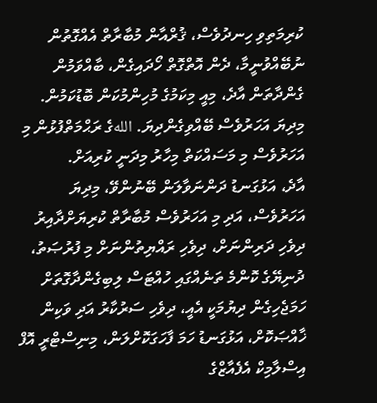ކުރިމަތިވި ހިނދުވެސް، ޤުރްއާން މުބާރާތް އެއްގޮތުން ނުބޭއްވުނީމާ، ދެން އޮތްގޮތް ހޯދައިގެން، ބާއްވަމުން ގެންދާތަން އާދެ، މިއީ މިކަމުގެ މުހިންމުކަން ބޮޑުކަމުން. މިދިޔަ އަހަރުވެސް ބޭއްވިގެންދިޔަ. اللهގެ ރަޙްމަތްފުޅުން މި އަހަރުވެސް މި މަސައްކަތް މިހާރު މިދަނީ ކުރިއަށް.
އާދެ، އަޅުގަނޑު ދަންނަވާލަން ބޭނުންވޭ، މިދިޔަ އަހަރުވެސް، އަދި މި އަހަރުވެސް މުބާރާތް ކުރިޔަށްދާއިރު ދިވެހި ދަރިންނަށް، ދިވެހި ރައްޔިތުންނަށް މި ފުރުޞަތު، ދުނިޔޭގެ ކޮންމެ ތަނެއްގައި ހުއްޓަސް ލިބިގެންދާގޮތަށް ހަމަޖެހިގެން ދިޔުމަކީ އެއީ، ދިވެހި ސަރުކާރު އަދި ވަކިން ޚާއްޞަކޮށް، އަޅުގަނޑު ހަމަ ފާހަގަކޮށްލަން، މިނިސްޓްރީ އޮފް އިސްލާމިކް އެފެއާޒްގެ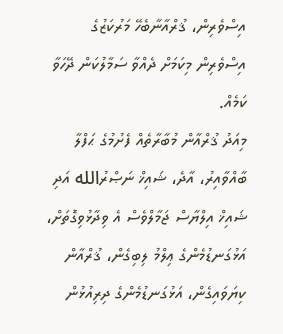އިސްވެރިން، ޤުރްއާނާބެހޭ މަރުކަޒުގެ އިސްވެރިން މިކަމަށް ދެއްވާ ސަމާލުކަން ދޭހަވާ ކަމެއް.
މިއަދު ޤުރްއާން މުބާރާތެއް ފެށުމުގެ ޙަފްލާ ބާއްވާއިރު، އާދެ، ޝައިޚް ނަޞްރުالله އަދި ޝައިޚް އިލްޔާސް ޖަމާލްވެސް އެ ވިދާޅުވިގޮތަށް، އަޅުގަނޑުމެންގެ ޢިލްމު ލިބިގެން، ޤުރްއާން ކިޔަވައިގެން، އަޅުގަނޑުމެންގެ ދިރިއުޅުން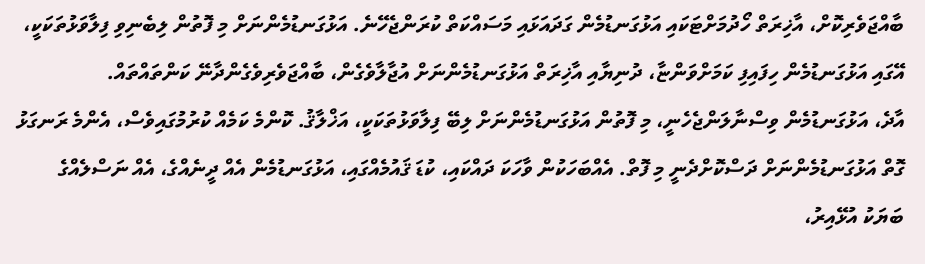ބާއްޖަވެރިކޮށް، އާޚިރަތް ހޯދުމަށްޓަކައި އަޅުގަނޑުމެން ގަދައަޅައި މަސައްކަތް ކުރަންޖެހޭނެ. އަޅުގަނޑުމެންނަށް މި ފޮތުން ލިބެނިވި ފިލާވަޅުތަކަކީ، އޭގައި އަޅުގަނޑުމެން ހިފައިފި ކަމަށްވަންޏާ، ދުނިޔާއި އާޚިރަތް އަޅުގަނޑުމެންނަށް އުޖާލާވެގެން، ބާއްޖަވެރިވެގެންދާނޭ ކަންތައްތައް.
އާދެ، އަޅުގަނޑުމެން ވިސްނާލަންޖެހެނީ، މި ފޮތުން އަޅުގަނޑުމެންނަށް ލިބޭ ފިލާވަޅުތަކަކީ، އަޚްލާޤު. ކޮންމެ ކަމެއް ކުރުމުގައިވެސް، އެންމެ ރަނގަޅު ގޮތް އަޅުގަނޑުމެންނަށް ދަސްކޮށްދެނީ މި ފޮތް. އެއްބަހަކުން ވާހަކަ ދައްކައި، ކުޑަ ޤައުމެއްގައި، އަޅުގަނޑުމެން އެއް ދީނެއްގެ، އެއް ނަސްލެއްގެ ބަޔަކު އުޅޭއިރު،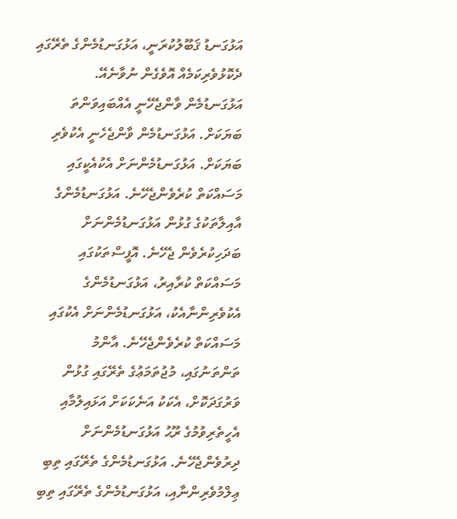އަޅުގަނޑު ޤަބޫލުކުރަނީ، އަޅުގަނޑުމެންގެ ތެރޭގައި ދެކޮޅުވެރިކަމެއް އޮވެގެން ނުވާނެއޭ. އަޅުގަނޑުމެން ވާންޖެހޭނީ އެއްބައިވަންތަ ބަޔަކަށް. އަޅުގަނޑުމެން ވާންޖެހެނީ އެކުވެރި ބަޔަކަށް. އަޅުގަނޑުމެންނަށް އެކުއެކީގައި މަސައްކަތް ކުރެވެންޖެހޭނެ. އަޅުގަނޑުމެންގެ އާއިލާތަކުގެ ގުޅުން އަޅުގަނޑުމެންނަށް ބަދަހިކުރެވެން ޖެހޭނެ. އޮފީސްތަކުގައި މަސައްކަތް ކުރާއިރު، އަޅުގަނޑުމެންގެ އެކުވެރިންނާއެކު، އަޅުގަނޑުމެންނަށް އެކުގައި މަސައްކަތް ކުރެވެންޖެހޭނެ. އާންމު ތަންތަނުގައި، މުޖުތަމަޢުގެ ތެރޭގައި ގުޅުން ވަރުގަދަކޮށް، އެކަކު އަނެކަކަށް އަޅައިލުމާއި އެހީތެރިވުމުގެ ރޫޙު އަޅުގަނޑުމެންނަށް ދިރުވެންޖެހޭނެ. އަޅުގަނޑުމެންގެ ތެރޭގައި ތިބި ޢިލްމުވެރިންނާއި، އަޅުގަނޑުމެންގެ ތެރޭގައި ތިބި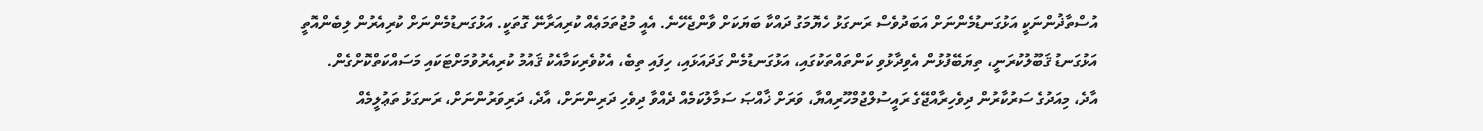އުސްތާޛުންނަކީ އަޅުގަނޑުމެންނަށް އަބަދުވެސް ރަނގަޅު ހެޔޮމަގު ދައްކާ ބަޔަކަށް ވާންޖެހޭނެ. އެއީ މުޖުތަމަޢެއް ކުރިއަރާނޭ ގޮތަކީ. އަޅުގަނޑުމެންނަށް ކުރިއެރުން ލިބެންއޮތީ އަޅުގަނޑު ޤަބޫލުކުރަނީ، ތިޔަބޭފުޅުން އެވިދާޅުވި ކަންތައްތަކުގައި، އަޅުގަނޑުމެން ގަދައަޅައި، ހިފައި ތިބެ، އެކުވެރިކަމާއެކު ޤައުމު ކުރިއެރުވުމަށްޓަކައި މަސައްކަތްކޮށްގެން.
އާދެ، މިއަދުގެ ސަރުކާރުން ދިވެހިރާއްޖޭގެ ރައީސުލްޖުމްހޫރިއްޔާ، ވަރަށް ޚާއްޞަ ސަމާލުކަމެއް ދެއްވާ ދިވެހި ދަރިންނަށް، އާދެ، ދަރިވަރުންނަށް، ރަނގަޅު ތަޢުލީމެއް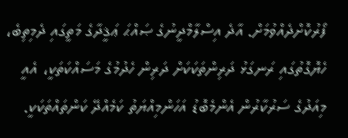ފޯރުކޮށްދެއްވުމަށް. އާދެ އިސްލާމްދީނުގެ ޞައްޙަ ޢަޤީދާގެ މަތީގައި ދެމިތިބެ، ހެޔޮގޮތުގައި ރަނގަޅު ދަރިންތަކަކަށް ދަރިން ހެދުމުގެ މަސައްކަތަކީ، އެއީ މިއަދުގެ ސަރުކާރުން އެންމެބޮޑު އަހަންމިއްޔަތު ކަމެއްދޭ ކަންތައްތަކަކީ.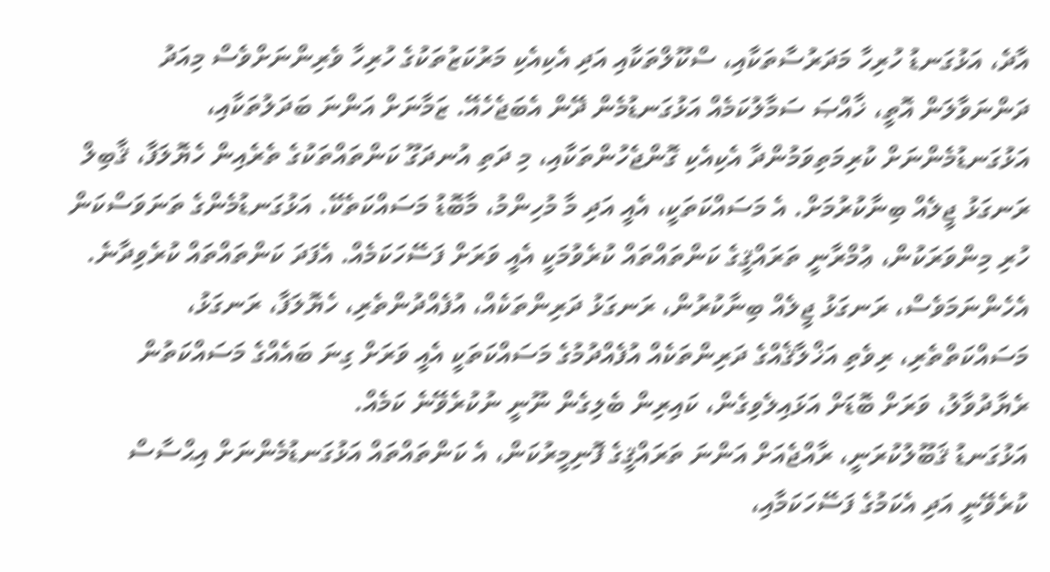އާދެ، އަޅުގަނޑު ހުރިހާ މަދަރުސާތަކާއި، ސްކޫލްތަކާއި އަދި އެކިއެކި މަރުކަޒުތަކުގެ ހުރިހާ ވެރިންނަށްވެސް މިއަދު ދަންނަވާލަން އޮތީ، ޚާއްޞަ ސަމާލުކަމެއް އަޅުގަނޑުމެން ދޭން އެބަޖެހެއޭ. ޒަމާނަށް އަންނަ ބަދަލުތަކާއި، އަޅުގަނޑުމެންނަށް ކުރިމަތިވަމުންދާ އެކިއެކި ގޮންޖެހުންތަކާއި، މި ދަތި އުނދަގޫ ކަންތައްތަކުގެ ތެރެއިން ހެޔޮލަފާ، ޤާބިލް ރަނގަޅު ޖީލެއް ބިނާކުރުމަށް. އެ މަސައްކަތަކީ، އެއީ އަދި މާ މުހިންމު، މާބޮޑު މަސައްކަތެކޭ. އަޅުގަނޑުމެންގެ ތަނަވަސްކަން ހުރި މިންވަރަކުން، ޢުމްރާނީ ތަރައްޤީގެ ކަންތައްތައް ކުރެވުމަކީ އެއީ ވަރަށް ފަސޭހަކަމެއް. އެފަދަ ކަންތައްތައް ކުރެވިދާނެ. އެހެންނަމަވެސް، ރަނގަޅު ޖީލެއް ބިނާކުރުން، ރަނގަޅު ދަރިންތަކެއް، އުފެއްދުންތެރި، ހެޔޮލަފާ، ރަނގަޅު، މަސައްކަތްތެރި، ރިވެތި އަޚްލާޤެއްގެ ދަރިންތަކެއް އުފެއްދުމުގެ މަސައްކަތަކީ އެއީ ވަރަށް ގިނަ ބައެއްގެ މަސައްކަތުން ރެޔާދުވާލު، ވަރަށް ބޮޑަށް އަޅައިލެވިގެން، ކައިރިން ބެލިގެން ނޫނީ ނުކުރެވޭނެ ކަމެއް.
އަޅުގަނޑު ޤަބޫލުކުރަނީ، ރާއްޖެއަށް އަންނަ ތަރައްޤީގެ ފޮނިމީރުކަން، އެ ކަންތައްތައް އަޅުގަނޑުމެންނަށް އިޙްސާސް ކުރެވޭނީ އަދި އެކަމުގެ ފަސޭހަކަމާއި،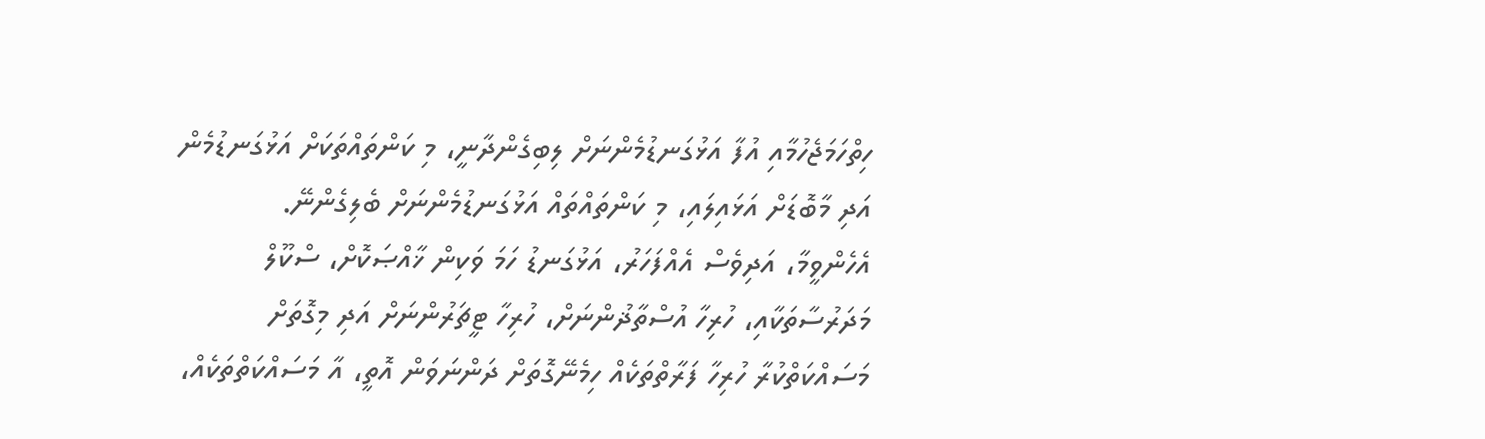ހިތްހަމަޖެހުމާއި އުފާ އަޅުގަނޑުމެންނަށް ލިބިގެންދާނީ، މި ކަންތައްތަކަށް އަޅުގަނޑުމެން އަދި މާބޮޑަށް އަޅައިލައި، މި ކަންތައްތައް އަޅުގަނޑުމެންނަށް ބެލިގެންނޭ.
އެހެންވީމާ، އަދިވެސް އެއްފަހަރު، އަޅުގަނޑު ހަމަ ވަކިން ޚާއްޞަކޮށް، ސްކޫލް މަދަރުސާތަކާއި، ހުރިހާ އުސްތާޛުންނަށް، ހުރިހާ ޓީޗަރުންނަށް އަދި މިގޮތަށް މަސައްކަތްކުރާ ހުރިހާ ފަރާތްތަކެއް ހިމެނޭގޮތަށް ދަންނަވަން އޮތީ، އާ މަސައްކަތްތަކެއް،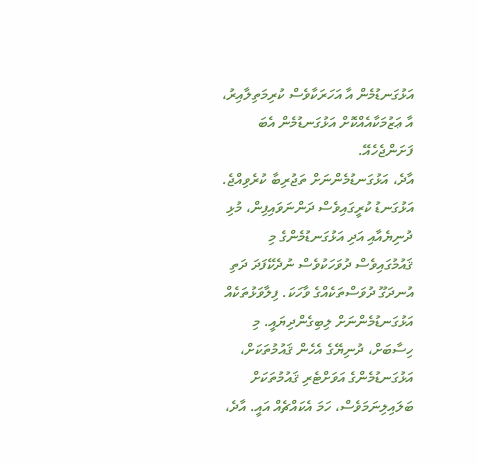އަޅުގަނޑުމެން އާ އަހަރަކާވެސް ކުރިމަތިލާއިރު، އާ ޢަޒުމަކާއެއްކޮށް އަޅުގަނޑުމެން އެބަ ފަށަންޖެހެއޭ.
އާދެ، އަޅުގަނޑުމެންނަށް ތަޖުރިބާ ކުރެވިއްޖެ. އަޅުގަނޑު ކުރީގައިވެސް ދަންނަވައިފިން، މުޅި ދުނިޔެއާއި އަދި އަޅުގަނޑުމެންގެ މި ޤައުމުގައިވެސް ދުވަހަކުވެސް ނުދެކޭފަދަ ދަތި އުނދަގޫ ދުވަސްތަކެއްގެ ވާހަކަ. ފިލާވަޅުތަކެއް އަޅުގަނޑުމެންނަށް ލިބިގެންދިޔައީ. މި ހިސާބަށް، ދުނިޔޭގެ އެހެން ޤައުމުތަކަށް، އަޅުގަނޑުމެންގެ އަވަށްޓެރި ޤައުމުތަކަށް ބަލައިލިނަމަވެސް، ހަމަ އެކައްޗެއް އައީ. އާދެ،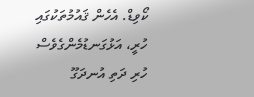ކޯވިޑް. އެހެން ޤައުމުތަކުގައި ހުރީ، އަޅުގަނޑުމެންގެވެސް ހުރި ދަތި އުނދަގޫ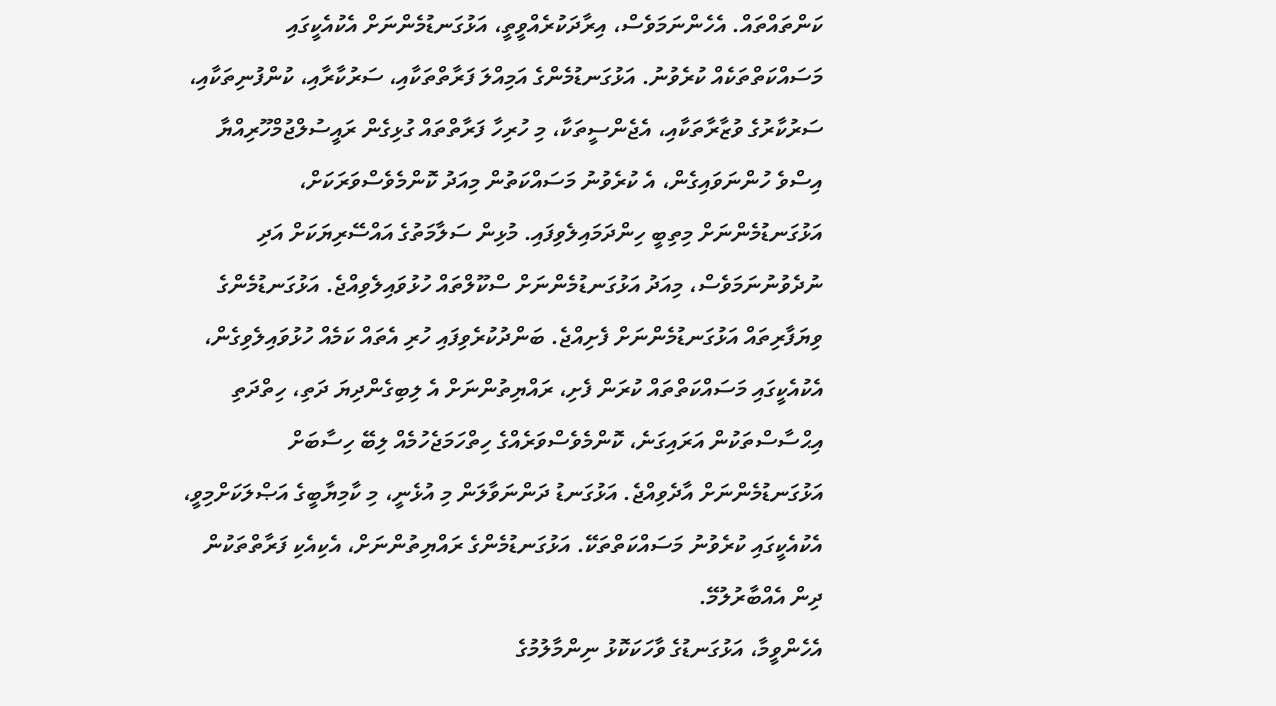ކަންތައްތައް. އެހެންނަމަވެސް، އިރާދަކުރެއްވީތީ، އަޅުގަނޑުމެންނަށް އެކުއެކީގައި މަސައްކަތްތަކެއް ކުރެވުނު. އަޅުގަނޑުމެންގެ އަމިއްލަ ފަރާތްތަކާއި، ސަރުކާރާއި، ކުންފުނިތަކާއި، ސަރުކާރުގެ ވުޒާރާތަކާއި، އެޖެންސީތަކާ، މި ހުރިހާ ފަރާތްތައް ގުޅިގެން ރައީސުލްޖުމްހޫރިއްޔާ އިސްވެ ހުންނަވައިގެން، އެ ކުރެވުނު މަސައްކަތުން މިއަދު ކޮންމެވެސްވަރަކަށް، އަޅުގަނޑުމެންނަށް މިތިބީ ހިންދަމައިލެވިފައި. މުޅިން ސަލާމަތުގެ އައްސޭރިޔަކަށް އަދި ނުދެވުނުނަމަވެސް، މިއަދު އަޅުގަނޑުމެންނަށް ސްކޫލްތައް ހުޅުވައިލެވިއްޖެ. އަޅުގަނޑުމެންގެ ވިޔަފާރިތައް އަޅުގަނޑުމެންނަށް ފެށިއްޖެ. ބަންދުކުރެވިފައި ހުރި އެތައް ކަމެއް ހުޅުވައިލެވިގެން، އެކުއެކީގައި މަސައްކަތްތައް ކުރަން ފެށި، ރައްޔިތުންނަށް އެ ލިބިގެންދިޔަ ދަތި، ހިތްދަތި އިޙްސާސްތަކުން އަރައިގަނެ، ކޮންމެވެސްވަރެއްގެ ހިތްހަމަޖެހުމެއް ލިބޭ ހިސާބަށް އަޅުގަނޑުމެންނަށް އާދެވިއްޖެ. އަޅުގަނޑު ދަންނަވާލަން މި އުޅެނީ، މި ކާމިޔާބީގެ އަޞްލަކަށްމިވީ، އެކުއެކީގައި ކުރެވުނު މަސައްކަތްތަކޭ. އަޅުގަނޑުމެންގެ ރައްޔިތުންނަށް، އެކިއެކި ފަރާތްތަކުން ދިން އެއްބާރުލުމޭ.
އެހެންވީމާ، އަޅުގަނޑުގެ ވާހަކަކޮޅު ނިންމާލުމުގެ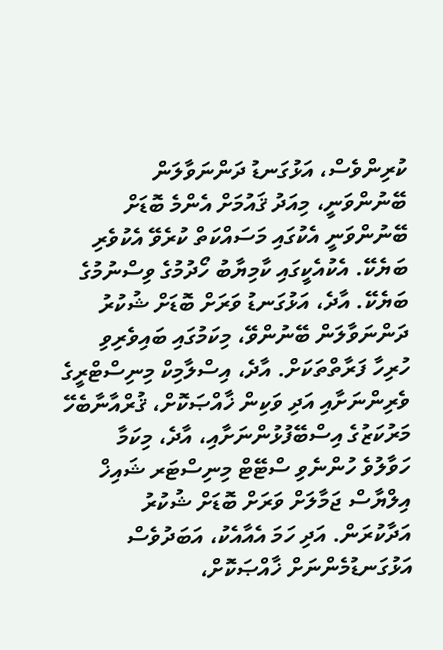ކުރިންވެސް، އަޅުގަނޑު ދަންނަވާލަން ބޭނުންވަނީ، މިއަދު ޤައުމަށް އެންމެ ބޮޑަށް ބޭނުންވަނީ އެކުގައި މަސައްކަތް ކުރެވޭ އެކުވެރި ބަޔެކޭ. އެކުއެކީގައި ކާމިޔާބު ހޯދުމުގެ ވިސްނުމުގެ ބަޔެކޭ. އާދެ، އަޅުގަނޑު ވަރަށް ބޮޑަށް ޝުކުރު ދަންނަވާލަން ބޭނުންވޭ، މިކަމުގައި ބައިވެރިވި ހުރިހާ ފަރާތްތަކަށް. އާދެ، އިސްލާމިކް މިނިސްޓްރީގެ ވެރިންނަށާއި އަދި ވަކިން ޚާއްޞަކޮށް، ޤުރްއާނާބެހޭ މަރުކަޒުގެ އިސްބޭފުޅުންނަށާއި، އާދެ، މިކަމާ ހަވާލުވެ ހުންނެވި ސްޓޭޓް މިނިސްޓަރ ޝައިޚް އިލްޔާސް ޖަމާލަށް ވަރަށް ބޮޑަށް ޝުކުރު އަދާކުރަން. އަދި ހަމަ އެއާއެކު، އަބަދުވެސް އަޅުގަނޑުމެންނަށް ޚާއްޞަކޮށް،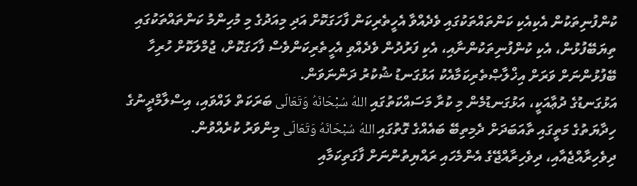ކުންފުނިތަކުން އެކިއެކި ކަންތައްތަކުގައި ވެދެއްވާ އެހީތެރިކަން ފާހަގަކޮށް އަދި މިއަދުގެ މި މުހިންމު ކަންތައްތަކުގައި ތިޔަބޭފުޅުން، އެކި ކުންފުނިތަކުންނާއި، އެކި ފަރުދުން ވެދެއްވި އެހީތެރިކަންވެސް ފާހަގަކޮށް، ޖުމްލަކޮށް ހުރިހާ ބޭފުޅުންނަށް ވަރަށް އިޚްލާޞްތެރިކަމާއެކު އަޅުގަނޑު ޝުކުރު ދަންނަވަން.
އަޅުގަނޑުގެ ދުޢާއަކީ، އަޅުގަނޑުމެން މި ކުރާ މަސައްކަތުގައި اللهُ سُبْحَانَهُ وَتَعَالَى ބަރަކަތް ލައްވައި، އިސްލާމްދީނުގެ ހިދާޔަތުގެ މަތީގައި ތާއަބަދަށް ދެމިތިބޭ ބައެއްގެ ގޮތުގައި اللهُ سُبْحَانَهُ وَتَعَالَى މިންވަރު ކުރެއްވުން. ދިވެހިރާއްޖެއާއި، ދިވެހިރާއްޖޭގެ އެންމެހައި ރައްޔިތުންނަށް ފާގަތިކަމާއި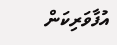އުފާވަރިކަން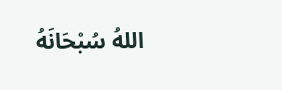اللهُ سُبْحَانَهُ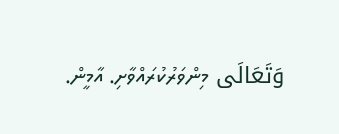وَتَعَالَى މިންވަރުކުރައްވާށި. އާމީން.